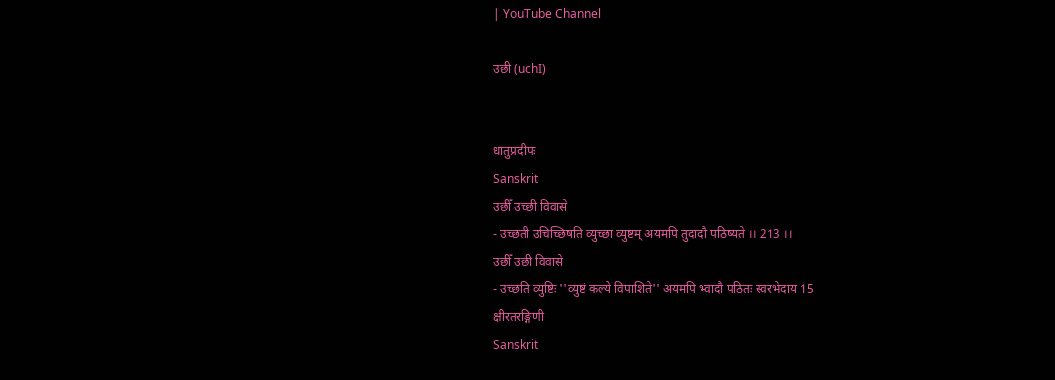| YouTube Channel

उछी (uchI)


धातुप्रदीपः
Sanskrit
उछीँ उच्छी विवासे
- उच्छती उचिच्छिषति व्युच्छा व्युष्टम् अयमपि तुदादौ पठिष्यते ।। 213 ।।
उछीँ उछी विवासे
- उच्छति व्युष्टिः ''व्युष्टं कल्ये विपाशिते'' अयमपि भ्वादौ पठितः स्वरभेदाय 15
क्षीरतरङ्गिणी
Sanskrit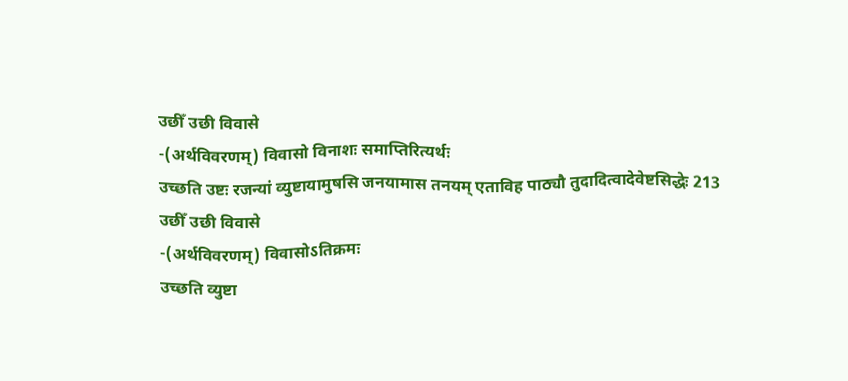उछीँ उछी विवासे
-(अर्थविवरणम्) विवासो विनाशः समाप्तिरित्यर्थः
उच्छति उष्टः रजन्यां व्युष्टायामुषसि जनयामास तनयम् एताविह पाठ्यौ तुदादित्वादेवेष्टसिद्धेः 213
उछीँ उछी विवासे
-(अर्थविवरणम्) विवासोऽतिक्रमः
उच्छति व्युष्टा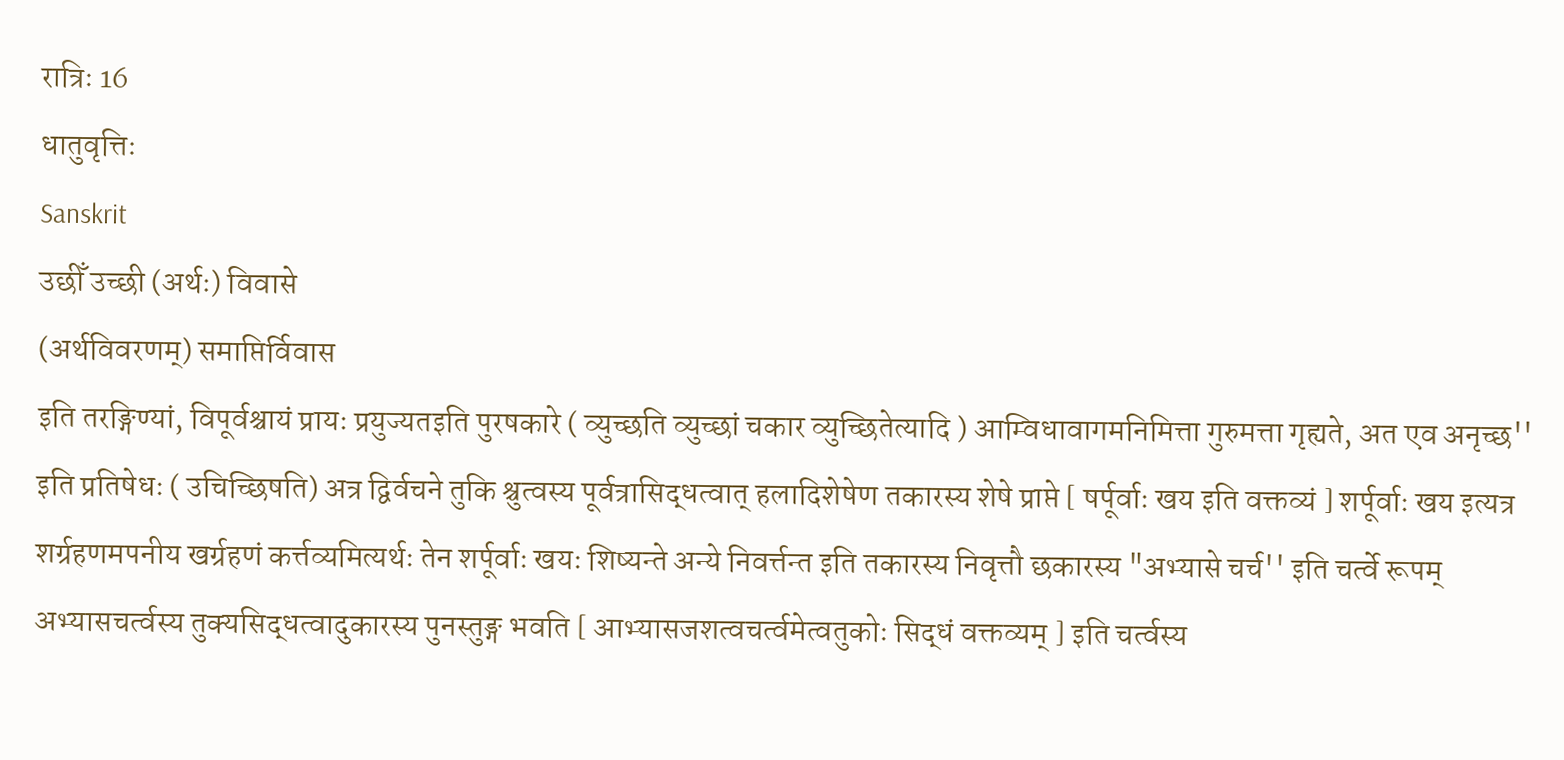रात्रिः 16
धातुवृत्तिः
Sanskrit
उछीँ उच्छी (अर्थः) विवासे
(अर्थविवरणम्) समाप्तिर्विवास
इति तरङ्गिण्यां, विपूर्वश्चायं प्रायः प्रयुज्यतइति पुरषकारे ( व्युच्छति व्युच्छां चकार व्युच्छितेत्यादि ) आम्विधावागमनिमित्ता गुरुमत्ता गृह्यते, अत एव अनृच्छ'' इति प्रतिषेधः ( उचिच्छिषति) अत्र द्विर्वचने तुकि श्चुत्वस्य पूर्वत्रासिद्धत्वात् हलादिशेषेण तकारस्य शेषे प्राप्ते [ षर्पूर्वाः खय इति वक्तव्यं ] शर्पूर्वाः खय इत्यत्र शर्ग्रहणमपनीय खर्ग्रहणं कर्त्तव्यमित्यर्थः तेन शर्पूर्वाः खयः शिष्यन्ते अन्ये निवर्त्तन्त इति तकारस्य निवृत्तौ छकारस्य "अभ्यासे चर्च'' इति चर्त्वे रूपम् अभ्यासचर्त्वस्य तुक्यसिद्धत्वादुकारस्य पुनस्तुङ्ग भवति [ आभ्यासजशत्वचर्त्वमेत्वतुकोः सिद्धं वक्तव्यम् ] इति चर्त्वस्य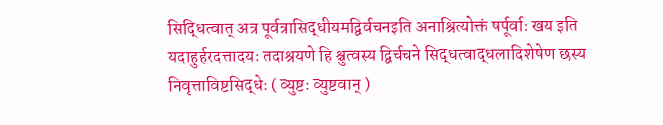सिद्धित्वात् अत्र पूर्वत्रासिद्धीयमद्विर्वचनइति अनाश्रित्योक्तं षर्पूर्वाः खय इति यदाहुर्हरदत्तादयः तदाश्रयणे हि श्चुत्वस्य द्विर्चचने सिद्धत्वाद्धलादिशेषेण छस्य निवृत्ताविष्टसिद्धेः ( व्युष्टः व्युष्टवान् )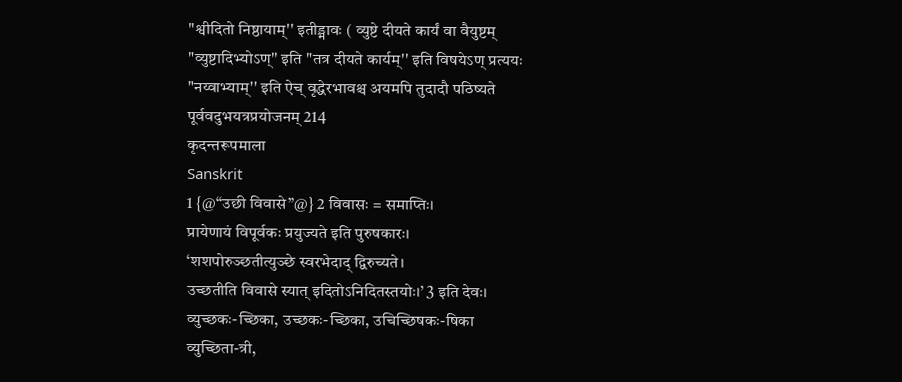"श्वीदितो निष्ठायाम्'' इतीड्भावः ( व्युष्टे दीयते कार्यं वा वैयुष्टम् "व्युष्टादिभ्योऽण्'' इति "तत्र दीयते कार्यम्'' इति विषयेऽण् प्रत्ययः "नय्वाभ्याम्'' इति ऐच् वृद्धेरभावश्च अयमपि तुदादौ पठिष्यते पूर्ववदुभयत्रप्रयोजनम् 214
कृदन्तरूपमाला
Sanskrit
1 {@“उछी विवासे”@} 2 विवासः = समाप्तिः।
प्रायेणायं विपूर्वकः प्रयुज्यते इति पुरुषकारः।
‘शशपोरुञ्छतीत्युञ्छे स्वरभेदाद् द्विरुच्यते।
उच्छतीति विवासे स्यात् इदितोऽनिदितस्तयोः।’ 3 इति देवः।
व्युच्छकः-च्छिका, उच्छकः-च्छिका, उचिच्छिषकः-षिका
व्युच्छिता-त्री,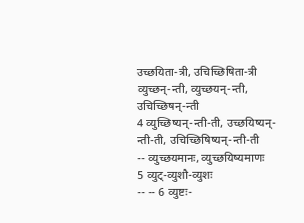उच्छयिता-त्री, उचिच्छिषिता-त्री
व्युच्छन्-न्ती, व्युच्छयन्-न्ती, उचिच्छिषन्-न्ती
4 व्युच्छिष्यन्-न्ती-ती, उच्छयिष्यन्-न्ती-ती, उचिच्छिषिष्यन्-न्ती-ती
-- व्युच्छयमानः, व्युच्छयिष्यमाणः
5 व्युट्-व्युशौ-व्युशः
-- -- 6 व्युष्टः-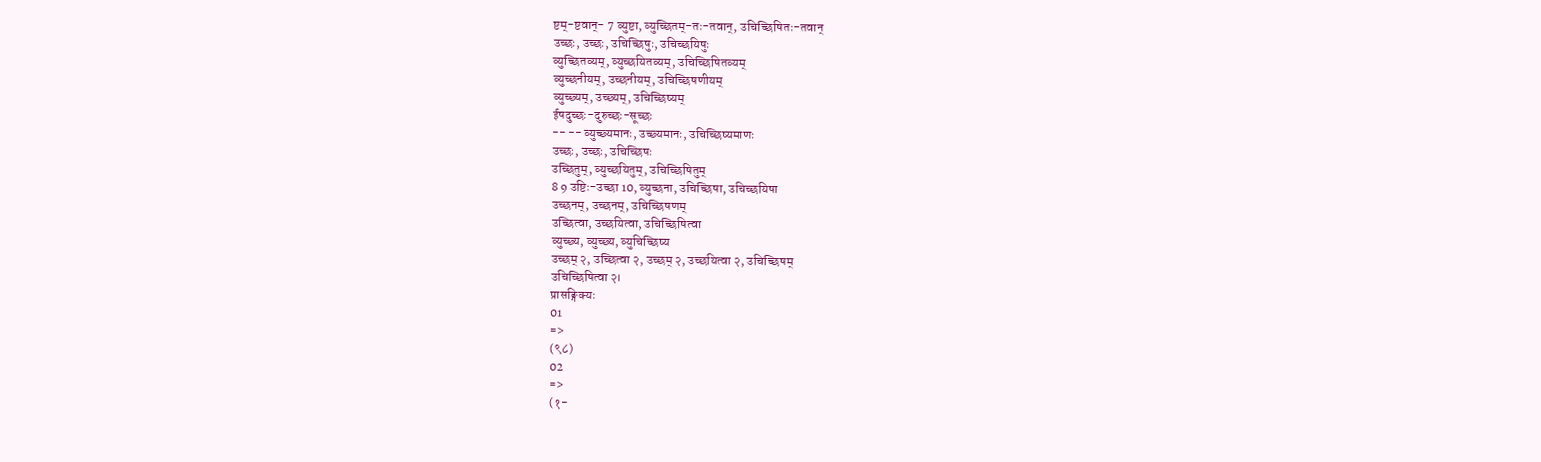ष्टम्-ष्टवान्- 7 व्युष्टा, व्युच्छितम्-तः-तवान्, उचिच्छिषितः-तवान्
उच्छः, उच्छः, उचिच्छिषुः, उचिच्छयिषुः
व्युच्छितव्यम्, व्युच्छयितव्यम्, उचिच्छिषितव्यम्
व्युच्छनीयम्, उच्छनीयम्, उचिच्छिषणीयम्
व्युच्छ्यम्, उच्छ्यम्, उचिच्छिष्यम्
ईषदुच्छः-दुरुच्छः-सूच्छः
-- -- व्युच्छ्यमानः, उच्छ्यमानः, उचिच्छिष्यमाणः
उच्छः, उच्छः, उचिच्छिषः
उच्छितुम्, व्युच्छयितुम्, उचिच्छिषितुम्
8 9 उष्टिः-उच्छा 10, व्युच्छना, उचिच्छिषा, उचिच्छयिषा
उच्छनम्, उच्छनम्, उचिच्छिषणम्
उच्छित्वा, उच्छयित्वा, उचिच्छिषित्वा
व्युच्छ्य, व्युच्छ्य, व्युचिच्छिष्य
उच्छम् २, उच्छित्वा २, उच्छम् २, उच्छयित्वा २, उचिच्छिषम्
उचिच्छिषित्वा २।
प्रासङ्गिक्यः
01
=>
(९८)
02
=>
(१-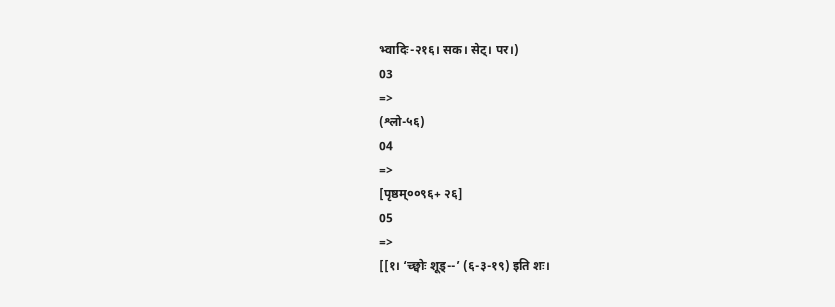भ्वादिः-२१६। सक। सेट्। पर।)
03
=>
(श्लो-५६)
04
=>
[पृष्ठम्००९६+ २६]
05
=>
[[१। ‘च्छ्वोः शूड्--’ (६-३-१९) इति शः।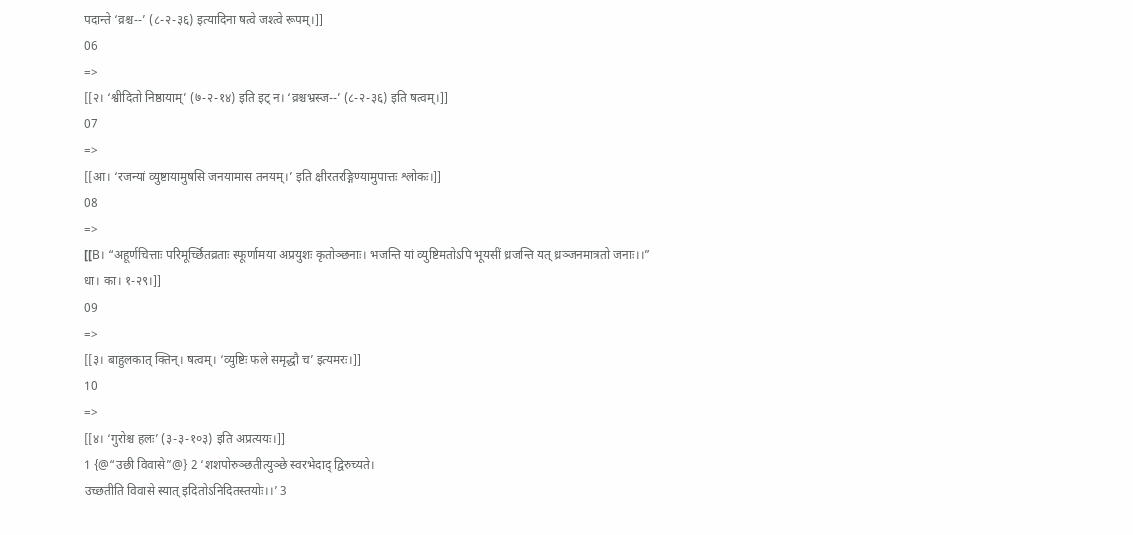पदान्ते ‘व्रश्च--’ (८-२-३६) इत्यादिना षत्वे जश्त्वे रूपम्।]]
06
=>
[[२। ‘श्वीदितो निष्ठायाम्’ (७-२-१४) इति इट् न। ‘व्रश्चभ्रस्ज--’ (८-२-३६) इति षत्वम्।]]
07
=>
[[आ। ‘रजन्यां व्युष्टायामुषसि जनयामास तनयम्।’ इति क्षीरतरङ्गिण्यामुपात्तः श्लोकः।]]
08
=>
[[B। “अहूर्णचित्ताः परिमूर्च्छितव्रताः स्फूर्णामया अप्रयुशः कृतोञ्छनाः। भजन्ति यां व्युष्टिमतोऽपि भूयसीं ध्रजन्ति यत् ध्रञ्जनमात्रतो जनाः।।” धा। का। १-२९।]]
09
=>
[[३। बाहुलकात् क्तिन्। षत्वम्। ‘व्युष्टिः फले समृद्धौ च’ इत्यमरः।]]
10
=>
[[४। ‘गुरोश्च हलः’ (३-३-१०३) इति अप्रत्ययः।]]
1 {@“उछी विवासे”@} 2 ‘शशपोरुञ्छतीत्युञ्छे स्वरभेदाद् द्विरुच्यते।
उच्छतीति विवासे स्यात् इदितोऽनिदितस्तयोः।।’ 3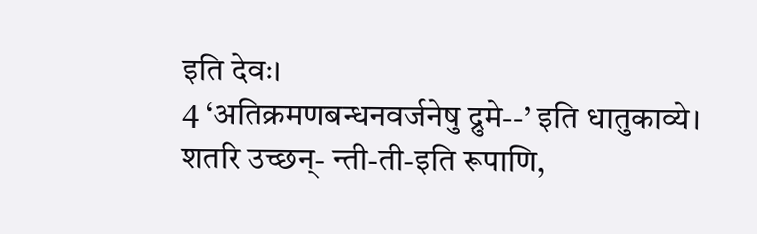इति देवः।
4 ‘अतिक्रमणबन्धनवर्जनेषु द्रुमे--’ इति धातुकाव्ये।
शतरि उच्छन्- न्ती-ती-इति रूपाणि,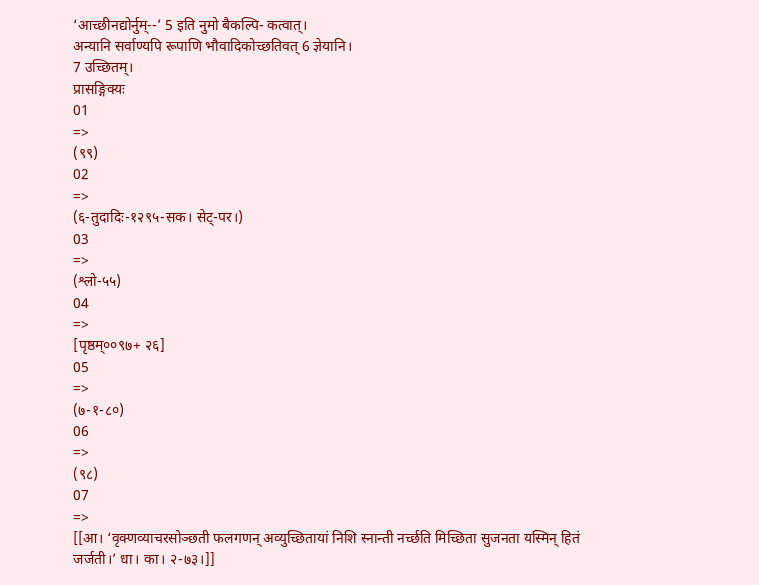‘आच्छीनद्योर्नुम्--’ 5 इति नुमो बैकल्पि- कत्वात्।
अन्यानि सर्वाण्यपि रूपाणि भौवादिकोच्छतिवत् 6 ज्ञेयानि।
7 उच्छितम्।
प्रासङ्गिक्यः
01
=>
(९९)
02
=>
(६-तुदादिः-१२९५-सक। सेट्-पर।)
03
=>
(श्लो-५५)
04
=>
[पृष्ठम्००९७+ २६]
05
=>
(७-१-८०)
06
=>
(९८)
07
=>
[[आ। ‘वृक्णव्याचरसोञ्छती फलगणन् अव्युच्छितायां निशि स्नान्ती नर्च्छति मिच्छिता सुजनता यस्मिन् हितं जर्जती।’ धा। का। २-७३।]]